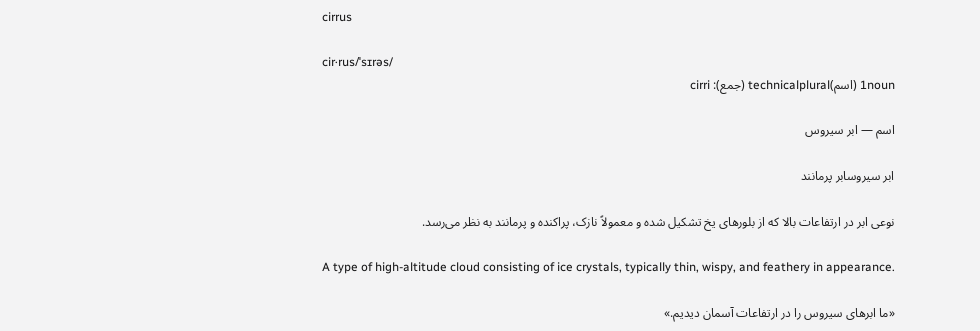cirrus

cir·rus/ˈsɪrəs/
1noun (اسم)technicalplural (جمع): cirri

اسم — ابر سیروس

ابر سیروسابر پرمانند

نوعی ابر در ارتفاعات بالا که از بلورهای یخ تشکیل شده و معمولاً نازک، پراکنده و پرمانند به نظر می‌رسد.

A type of high-altitude cloud consisting of ice crystals, typically thin, wispy, and feathery in appearance.

«ما ابرهای سیروس را در ارتفاعات آسمان دیدیم.»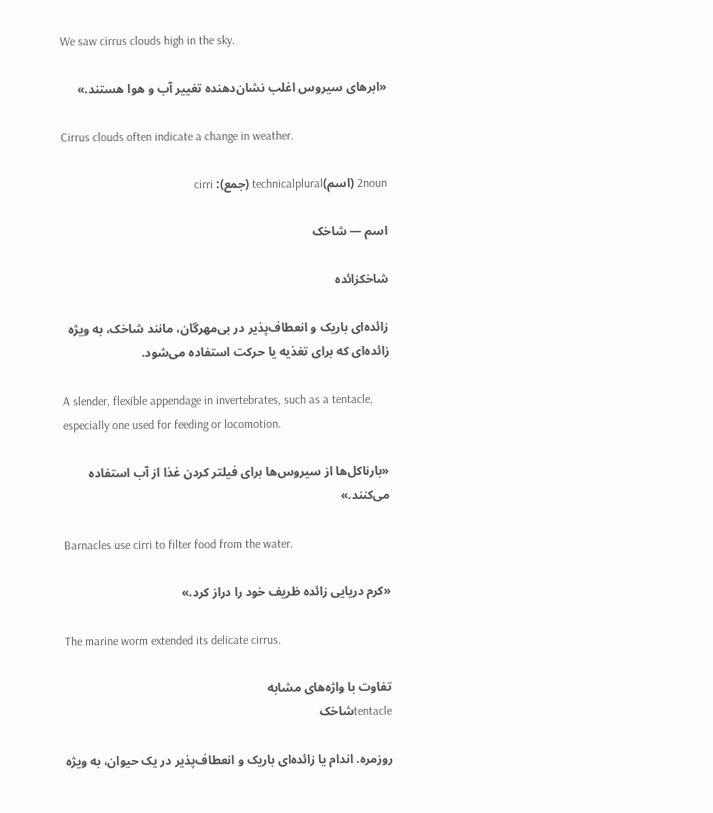We saw cirrus clouds high in the sky.

«ابرهای سیروس اغلب نشان‌دهنده تغییر آب و هوا هستند.»

Cirrus clouds often indicate a change in weather.

2noun (اسم)technicalplural (جمع): cirri

اسم — شاخک

شاخکزائده

زائده‌ای باریک و انعطاف‌پذیر در بی‌مهرگان، مانند شاخک، به ویژه زائده‌ای که برای تغذیه یا حرکت استفاده می‌شود.

A slender, flexible appendage in invertebrates, such as a tentacle, especially one used for feeding or locomotion.

«بارناکل‌ها از سیروس‌ها برای فیلتر کردن غذا از آب استفاده می‌کنند.»

Barnacles use cirri to filter food from the water.

«کرم دریایی زائده ظریف خود را دراز کرد.»

The marine worm extended its delicate cirrus.

تفاوت با واژه‌های مشابه
tentacleشاخک

روزمره. اندام یا زائده‌ای باریک و انعطاف‌پذیر در یک حیوان، به ویژه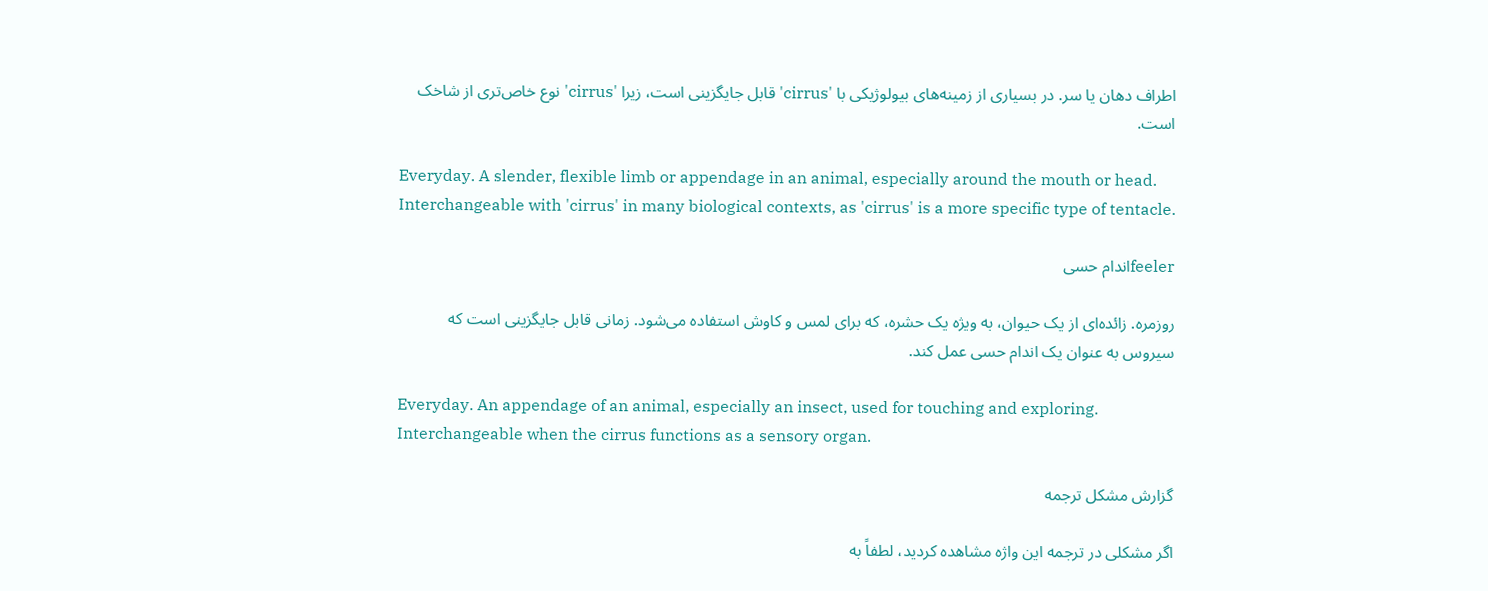اطراف دهان یا سر. در بسیاری از زمینه‌های بیولوژیکی با 'cirrus' قابل جایگزینی است، زیرا 'cirrus' نوع خاص‌تری از شاخک است.

Everyday. A slender, flexible limb or appendage in an animal, especially around the mouth or head. Interchangeable with 'cirrus' in many biological contexts, as 'cirrus' is a more specific type of tentacle.

feelerاندام حسی

روزمره. زائده‌ای از یک حیوان، به ویژه یک حشره، که برای لمس و کاوش استفاده می‌شود. زمانی قابل جایگزینی است که سیروس به عنوان یک اندام حسی عمل کند.

Everyday. An appendage of an animal, especially an insect, used for touching and exploring. Interchangeable when the cirrus functions as a sensory organ.

گزارش مشکل ترجمه

اگر مشکلی در ترجمه این واژه مشاهده کردید، لطفاً به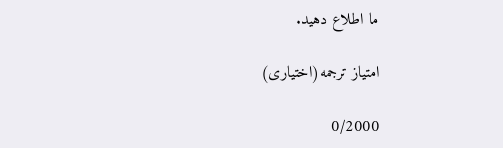ما اطلاع دهید.

امتیاز ترجمه(اختیاری)

0/2000